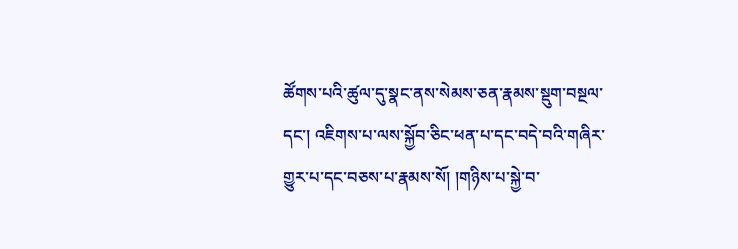ཚོགས་པའི་ཚུལ་དུ་སྣང་ནས་སེམས་ཅན་རྣམས་སྡུག་བསྔལ་དང་། འཇིགས་པ་ལས་སྐྱོབ་ཅིང་ཕན་པ་དང་བདེ་བའི་གཞིར་གྱུར་པ་དང་བཅས་པ་རྣམས་སོ། །གཉིས་པ་སྐྱེ་བ་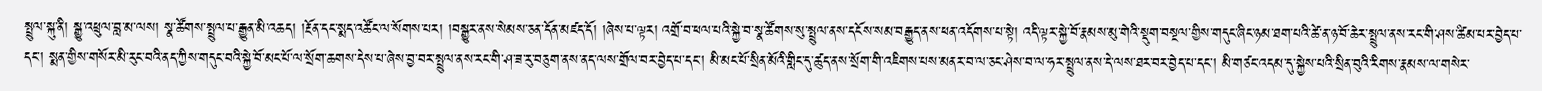སྤྲུལ་སྐུ་ནི། སྒྱུ་འཕྲུལ་བླ་མ་ལས། སྣ་ཚོགས་སྤྲུལ་པ་རྒྱུན་མི་འཆད། །རྔོན་དང་སྨད་འཚོང་ལ་སོགས་པར། །བསྒྱུར་ནས་སེམས་ཅན་དོན་མཛད་དོ། །ཞེས་པ་ལྟར། འགྲོ་བ་ཕལ་པའི་སྐྱེ་བ་སྣ་ཚོགས་སུ་སྤྲུལ་ནས་དངོས་སམ་བརྒྱུད་ནས་ཕན་འདོགས་པ་སྟེ། འདི་ལྟར་སྐྱེ་བོ་རྣམས་མུ་གེའི་སྡུག་བསྔལ་གྱིས་གདུང་ཞིང་ཉམ་ཐག་པའི་ཚེ་ན་ཉ་བོ་ཆེར་སྤྲུལ་ནས་རང་གི་ཤས་ཚིམ་པར་བྱེད་པ་དང་། སྨན་གྱིས་གསོར་མི་རུང་བའི་ནད་ཀྱིས་གདུང་བའི་སྐྱེ་བོ་མང་པོ་ལ་སྲོག་ཆགས་དེས་པ་ཞེས་བྱ་བར་སྤྲུལ་ནས་རང་གི་ཤ་ཟ་རུ་བཅུག་ནས་ནད་ལས་གྲོལ་བར་བྱེད་པ་དང་། མི་མང་པོ་སྲིན་མོའི་གླིང་དུ་ཚུད་ནས་སྲོག་གི་འཇིགས་པས་མནར་བ་ལ་ཅང་ཤེས་བ་ལ་ཧར་སྤྲུལ་ནས་དེ་ལས་ཐར་བར་བྱེད་པ་དང་། མི་གཙང་འདམ་དུ་སྐྱེས་པའི་སྲིན་བུའི་རིགས་རྣམས་ལ་གསེར་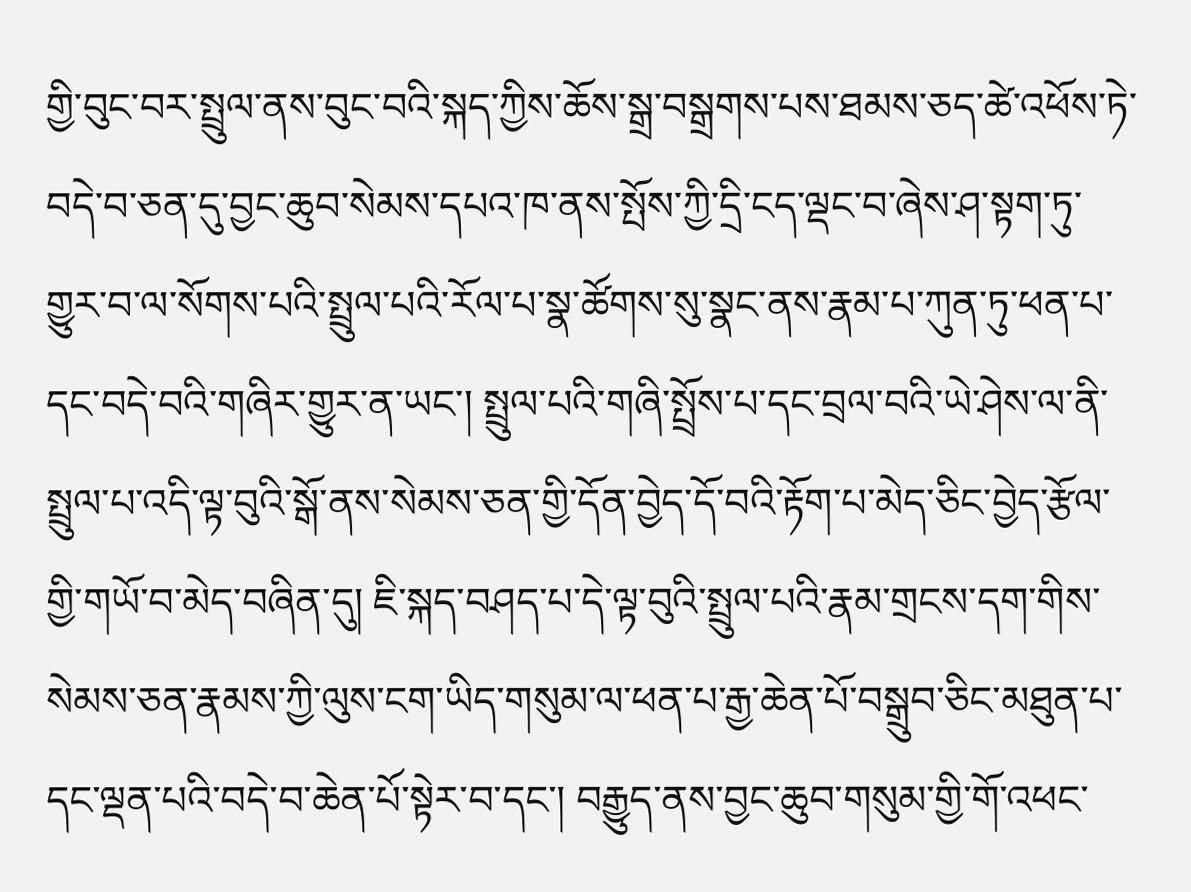གྱི་བུང་བར་སྤྲུལ་ནས་བུང་བའི་སྐད་ཀྱིས་ཆོས་སྒྲ་བསྒྲགས་པས་ཐམས་ཅད་ཚེ་འཕོས་ཏེ་བདེ་བ་ཅན་དུ་བྱང་ཆུབ་སེམས་དཔའ་ཁ་ནས་སྤོས་ཀྱི་དྲི་ངད་ལྡང་བ་ཞེས་ཤ་སྟག་ཏུ་གྱུར་བ་ལ་སོགས་པའི་སྤྲུལ་པའི་རོལ་པ་སྣ་ཚོགས་སུ་སྣང་ནས་རྣམ་པ་ཀུན་ཏུ་ཕན་པ་དང་བདེ་བའི་གཞིར་གྱུར་ན་ཡང་། སྤྲུལ་པའི་གཞི་སྤྲོས་པ་དང་བྲལ་བའི་ཡེ་ཤེས་ལ་ནི་སྤྲུལ་པ་འདི་ལྟ་བུའི་སྒོ་ནས་སེམས་ཅན་གྱི་དོན་བྱེད་དོ་བའི་རྟོག་པ་མེད་ཅིང་བྱེད་རྩོལ་གྱི་གཡོ་བ་མེད་བཞིན་དུ། ཇི་སྐད་བཤད་པ་དེ་ལྟ་བུའི་སྤྲུལ་པའི་རྣམ་གྲངས་དག་གིས་སེམས་ཅན་རྣམས་ཀྱི་ལུས་ངག་ཡིད་གསུམ་ལ་ཕན་པ་རྒྱ་ཆེན་པོ་བསྒྲུབ་ཅིང་མཐུན་པ་དང་ལྡན་པའི་བདེ་བ་ཆེན་པོ་སྟེར་བ་དང་། བརྒྱུད་ནས་བྱང་ཆུབ་གསུམ་གྱི་གོ་འཕང་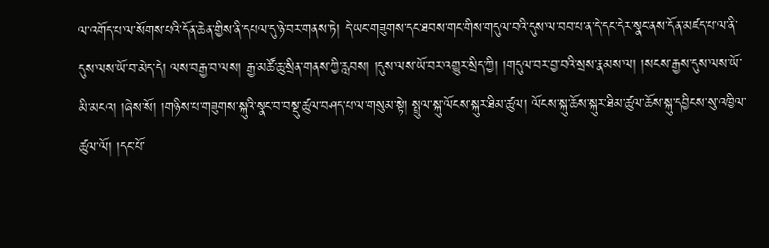ལ་འགོད་པ་ལ་སོགས་པའི་དོན་ཆེན་གྱིས་ནི་དཔལ་དུ་ཉེ་བར་གནས་ཏེ། དེ་ཡང་གཟུགས་དང་ཐབས་གང་གིས་གདུལ་བའི་དུས་ལ་བབ་པ་ན་དེ་དང་དེར་སྣང་ནས་དོན་མཛད་པ་ལ་ནི་དུས་ལས་ཡོ་བ་མེད་དེ། ལས་བརྒྱ་བ་ལས། རྒྱ་མཚོ་ཆུ་སྲིན་གནས་ཀྱི་རླབས། །དུས་ལས་ཡོ་བར་འགྱུར་སྲིད་ཀྱི། །གདུལ་བར་བྱ་བའི་སྲས་རྣམས་ལ། །སངས་རྒྱས་དུས་ལས་ཡོ་མི་མངའ། །ཞེས་སོ། །གཉིས་པ་གཟུགས་སྐུའི་སྣང་བ་བསྡུ་ཚུལ་བཤད་པ་ལ་གསུམ་སྟེ། སྤྲུལ་སྐུ་ལོངས་སྐུར་ཐིམ་ཚུལ། ལོངས་སྐུ་ཆོས་སྐུར་ཐིམ་ཚུལ་ཆོས་སྐུ་དབྱིངས་སུ་འཁྱིལ་ཚུལ་ལོ། །དང་པོ་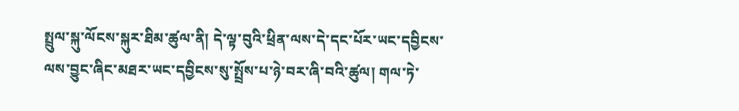སྤྲུལ་སྐུ་ལོངས་སྐུར་ཐིམ་ཚུལ་ནི། དེ་ལྟ་བུའི་ཕྲིན་ལས་དེ་དང་པོར་ཡང་དབྱིངས་ལས་བྱུང་ཞིང་མཐར་ཡང་དབྱིངས་སུ་སྤྲོས་པ་ཉེ་བར་ཞི་བའི་ཚུལ། གལ་ཏེ་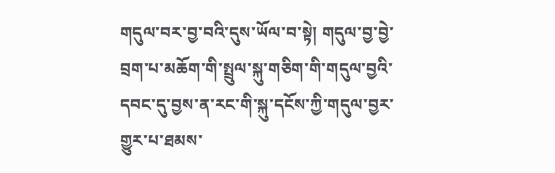གདུལ་བར་བྱ་བའི་དུས་ཡོལ་བ་སྟེ། གདུལ་བྱ་བྱེ་བྲག་པ་མཆོག་གི་སྤྲུལ་སྐུ་གཅིག་གི་གདུལ་བྱའི་དབང་དུ་བྱས་ན་རང་གི་སྐུ་དངོས་ཀྱི་གདུལ་བྱར་གྱུར་པ་ཐམས་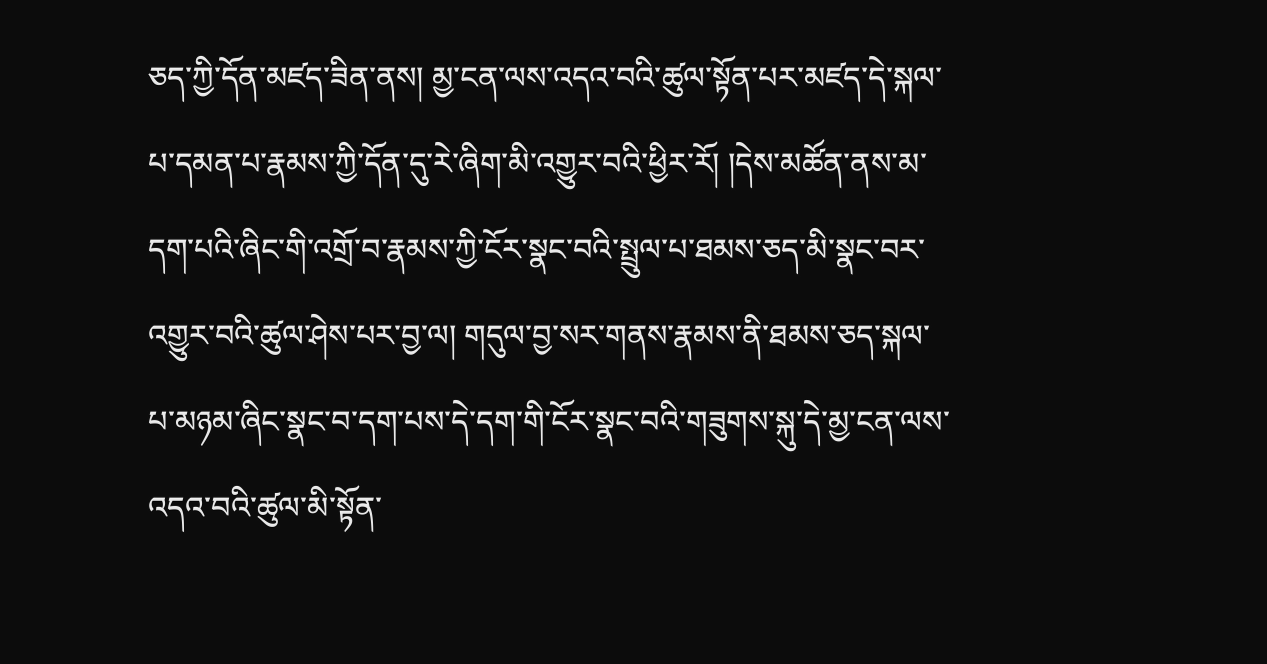ཅད་ཀྱི་དོན་མཛད་ཟིན་ནས། མྱ་ངན་ལས་འདའ་བའི་ཚུལ་སྟོན་པར་མཛད་དེ་སྐལ་པ་དམན་པ་རྣམས་ཀྱི་དོན་དུ་རེ་ཞིག་མི་འགྱུར་བའི་ཕྱིར་རོ། །དེས་མཚོན་ནས་མ་དག་པའི་ཞིང་གི་འགྲོ་བ་རྣམས་ཀྱི་ངོར་སྣང་བའི་སྤྲུལ་པ་ཐམས་ཅད་མི་སྣང་བར་འགྱུར་བའི་ཚུལ་ཤེས་པར་བྱ་ལ། གདུལ་བྱ་སར་གནས་རྣམས་ནི་ཐམས་ཅད་སྐལ་པ་མཉམ་ཞིང་སྣང་བ་དག་པས་དེ་དག་གི་ངོར་སྣང་བའི་གཟུགས་སྐུ་དེ་མྱ་ངན་ལས་འདའ་བའི་ཚུལ་མི་སྟོན་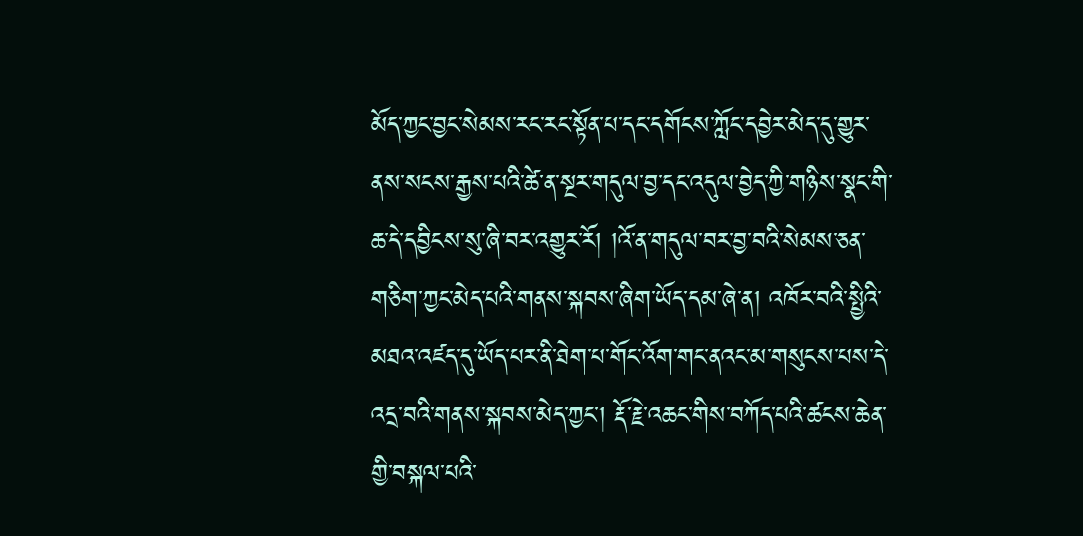མོད་ཀྱང་བྱང་སེམས་རང་རང་སྟོན་པ་དང་དགོངས་ཀློང་དབྱེར་མེད་དུ་གྱུར་ནས་སངས་རྒྱས་པའི་ཚེ་ན་སྔར་གདུལ་བྱ་དང་འདུལ་བྱེད་ཀྱི་གཉིས་སྣང་གི་ཆ་དེ་དབྱིངས་སུ་ཞི་བར་འགྱུར་རོ། །འོ་ན་གདུལ་བར་བྱ་བའི་སེམས་ཅན་གཅིག་ཀྱང་མེད་པའི་གནས་སྐབས་ཞིག་ཡོད་དམ་ཞེ་ན། འཁོར་བའི་སྤྱིའི་མཐའ་འཛད་དུ་ཡོད་པར་ནི་ཐེག་པ་གོང་འོག་གང་ནའང་མ་གསུངས་པས་དེ་འདྲ་བའི་གནས་སྐབས་མེད་ཀྱང་། རྡོ་རྗེ་འཆང་གིས་བཀོད་པའི་ཚངས་ཆེན་གྱི་བསྐལ་པའི་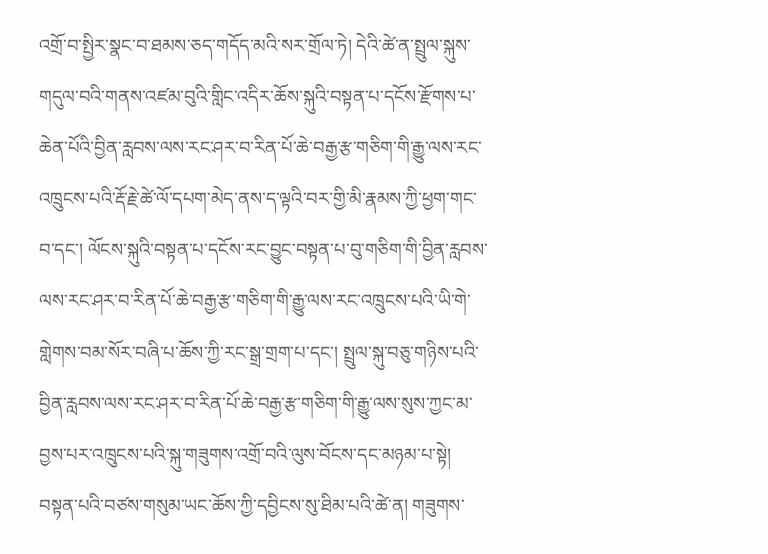འགྲོ་བ་སྤྱིར་སྣང་བ་ཐམས་ཅད་གདོད་མའི་སར་གྲོལ་ཏེ། དེའི་ཚེ་ན་སྤྲུལ་སྐུས་གདུལ་བའི་གནས་འཛམ་བུའི་གླིང་འདིར་ཆོས་སྐུའི་བསྟན་པ་དངོས་རྫོགས་པ་ཆེན་པོའི་བྱིན་རླབས་ལས་རང་ཤར་བ་རིན་པོ་ཆེ་བརྒྱ་རྩ་གཅིག་གི་རྒྱུ་ལས་རང་འཁྲུངས་པའི་རྡོ་རྗེ་ཚེ་ལོ་དཔག་མེད་ནས་ད་ལྟའི་བར་གྱི་མི་རྣམས་ཀྱི་ཕྱག་གང་བ་དང་། ལོངས་སྐུའི་བསྟན་པ་དངོས་རང་བྱུང་བསྟན་པ་བུ་གཅིག་གི་བྱིན་རླབས་ལས་རང་ཤར་བ་རིན་པོ་ཆེ་བརྒྱ་རྩ་གཅིག་གི་རྒྱུ་ལས་རང་འཁྲུངས་པའི་ཡི་གེ་གླེགས་བམ་སོར་བཞི་པ་ཆོས་ཀྱི་རང་སྒྲ་གྲག་པ་དང་། སྤྲུལ་སྐུ་བཅུ་གཉིས་པའི་བྱིན་རླབས་ལས་རང་ཤར་བ་རིན་པོ་ཆེ་བརྒྱ་རྩ་གཅིག་གི་རྒྱུ་ལས་སུས་ཀྱང་མ་བྱས་པར་འཁྲུངས་པའི་སྐུ་གཟུགས་འགྲོ་བའི་ལུས་བོངས་དང་མཉམ་པ་སྟེ། བསྟན་པའི་བཙས་གསུམ་ཡང་ཆོས་ཀྱི་དབྱིངས་སུ་ཐིམ་པའི་ཚེ་ན། གཟུགས་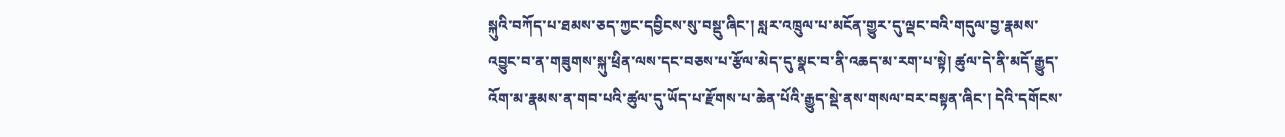སྐུའི་བཀོད་པ་ཐམས་ཅད་ཀྱང་དབྱིངས་སུ་བསྡུ་ཞིང་། སླར་འཁྲུལ་པ་མངོན་གྱུར་དུ་ལྡང་བའི་གདུལ་བྱ་རྣམས་འབྱུང་བ་ན་གཟུགས་སྐུ་ཕྲིན་ལས་དང་བཅས་པ་རྩོལ་མེད་དུ་སྣང་བ་ནི་འཆད་མ་རག་པ་སྟེ། ཚུལ་དེ་ནི་མདོ་རྒྱུད་འོག་མ་རྣམས་ན་གབ་པའི་ཚུལ་དུ་ཡོད་པ་རྫོགས་པ་ཆེན་པོའི་རྒྱུད་སྡེ་ནས་གསལ་བར་བསྟན་ཞིང་། དེའི་དགོངས་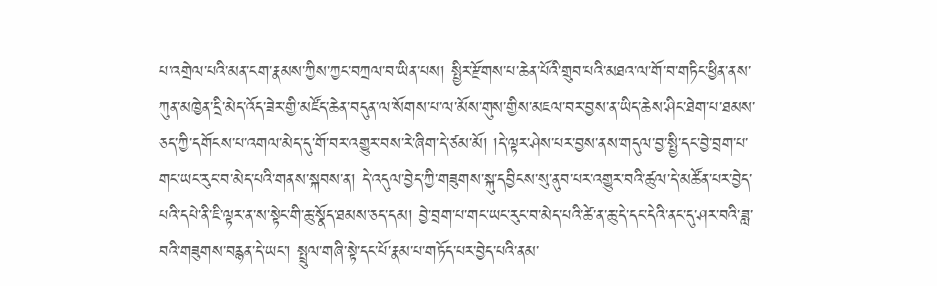པ་འགྲེལ་པའི་མན་ངག་རྣམས་ཀྱིས་ཀྱང་བཀྲལ་བ་ཡིན་པས། སྤྱིར་རྫོགས་པ་ཆེན་པོའི་གྲུབ་པའི་མཐའ་ལ་གོ་བ་གཏིང་ཕྱིན་ནས་ཀུན་མཁྱེན་དྲི་མེད་འོད་ཟེར་གྱི་མཛོད་ཆེན་བདུན་ལ་སོགས་པ་ལ་མོས་གུས་གྱིས་མཇལ་བར་བྱས་ན་ཡིད་ཆེས་ཤིང་ཐེག་པ་ཐམས་ཅད་ཀྱི་དགོངས་པ་འགལ་མེད་དུ་གོ་བར་འགྱུར་བས་རེ་ཞིག་དེ་ཙམ་མོ། །དེ་ལྟར་ཤེས་པར་བྱས་ནས་གདུལ་བྱ་སྤྱི་དང་བྱེ་བྲག་པ་གང་ཡང་རུང་བ་མེད་པའི་གནས་སྐབས་ན། དེ་འདུལ་བྱེད་ཀྱི་གཟུགས་སྐུ་དབྱིངས་སུ་ནུབ་པར་འགྱུར་བའི་ཚུལ་དེ་མཚོན་པར་བྱེད་པའི་དཔེ་ནི་ཇི་ལྟར་ན་ས་སྟེང་གི་ཆུ་སྣོད་ཐམས་ཅད་དམ། བྱེ་བྲག་པ་གང་ཡང་རུང་བ་མེད་པའི་ཚེ་ན་ཆུ་དེ་དང་དེའི་ནང་དུ་ཤར་བའི་ཟླ་བའི་གཟུགས་བརྙན་དེ་ཡང་། སྤྲུལ་གཞི་སྟེ་དང་པོ་རྣམ་པ་གཏོད་པར་བྱེད་པའི་ནམ་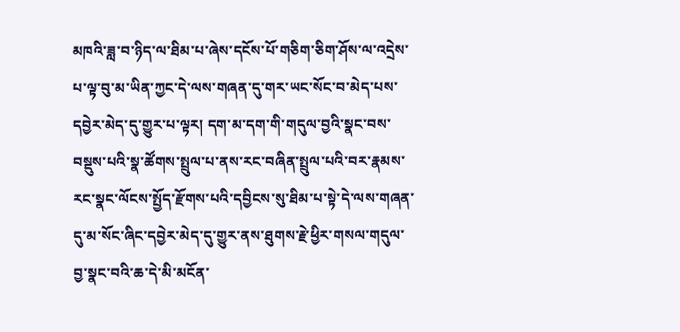མཁའི་ཟླ་བ་ཉིད་ལ་ཐིམ་པ་ཞེས་དངོས་པོ་གཅིག་ཅིག་ཤོས་ལ་འདྲེས་པ་ལྟ་བུ་མ་ཡིན་ཀྱང་དེ་ལས་གཞན་དུ་གར་ཡང་སོང་བ་མེད་པས་དབྱེར་མེད་དུ་གྱུར་པ་ལྟར། དག་མ་དག་གི་གདུལ་བྱའི་སྣང་བས་བསྡུས་པའི་སྣ་ཚོགས་སྤྲུལ་པ་ནས་རང་བཞིན་སྤྲུལ་པའི་བར་རྣམས་རང་སྣང་ལོངས་སྤྱོད་རྫོགས་པའི་དབྱིངས་སུ་ཐིམ་པ་སྟེ་དེ་ལས་གཞན་དུ་མ་སོང་ཞིང་དབྱེར་མེད་དུ་གྱུར་ནས་ཐུགས་རྗེ་ཕྱིར་གསལ་གདུལ་བྱ་སྣང་བའི་ཆ་དེ་མི་མངོན་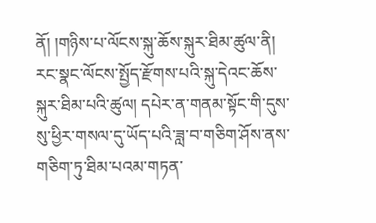ནོ། །གཉིས་པ་ལོངས་སྐུ་ཆོས་སྐུར་ཐིམ་ཚུལ་ནི། རང་སྣང་ལོངས་སྤྱོད་རྫོགས་པའི་སྐུ་དེའང་ཆོས་སྐུར་ཐིམ་པའི་ཚུལ། དཔེར་ན་གནམ་སྟོང་གི་དུས་སུ་ཕྱིར་གསལ་དུ་ཡོད་པའི་ཟླ་བ་གཅིག་ཤོས་ནས་གཅིག་ཏུ་ཐིམ་པའམ་གཏན་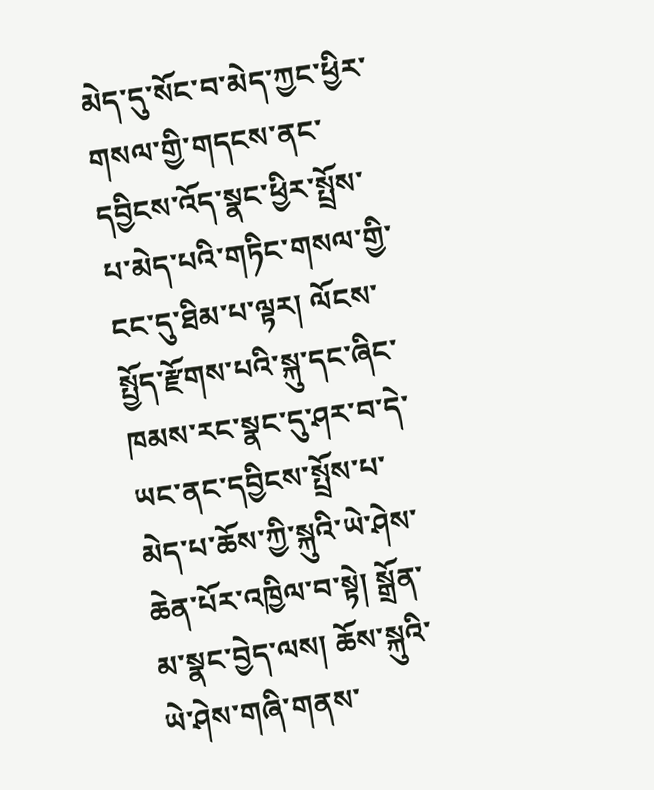མེད་དུ་སོང་བ་མེད་ཀྱང་ཕྱིར་གསལ་གྱི་གདངས་ནང་དབྱིངས་འོད་སྣང་ཕྱིར་སྤྲོས་པ་མེད་པའི་གཏིང་གསལ་གྱི་ངང་དུ་ཐིམ་པ་ལྟར། ལོངས་སྤྱོད་རྫོགས་པའི་སྐུ་དང་ཞིང་ཁམས་རང་སྣང་དུ་ཤར་བ་དེ་ཡང་ནང་དབྱིངས་སྤྲོས་པ་མེད་པ་ཆོས་ཀྱི་སྐུའི་ཡེ་ཤེས་ཆེན་པོར་འཁྱིལ་བ་སྟེ། སྒྲོན་མ་སྣང་བྱེད་ལས། ཆོས་སྐུའི་ཡེ་ཤེས་གཞི་གནས་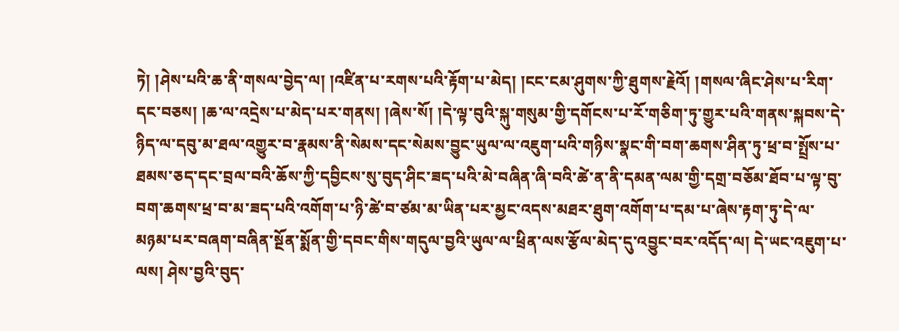ཏེ། །ཤེས་པའི་ཆ་ནི་གསལ་བྱེད་ལ། །འཛིན་པ་རགས་པའི་རྟོག་པ་མེད། །ངང་ངམ་ཤུགས་ཀྱི་ཐུགས་རྗེའོ། །གསལ་ཞིང་ཤེས་པ་རིག་དང་བཅས། །ཆ་ལ་འདྲེས་པ་མེད་པར་གནས། །ཞེས་སོ། །དེ་ལྟ་བུའི་སྐུ་གསུམ་གྱི་དགོངས་པ་རོ་གཅིག་ཏུ་གྱུར་པའི་གནས་སྐབས་དེ་ཉིད་ལ་དབུ་མ་ཐལ་འགྱུར་བ་རྣམས་ནི་སེམས་དང་སེམས་བྱུང་ཡུལ་ལ་འཇུག་པའི་གཉིས་སྣང་གི་བག་ཆགས་ཤིན་ཏུ་ཕྲ་བ་སྤྲོས་པ་ཐམས་ཅད་དང་བྲལ་བའི་ཆོས་ཀྱི་དབྱིངས་སུ་བུད་ཤིང་ཟད་པའི་མེ་བཞིན་ཞི་བའི་ཚེ་ན་ནི་དམན་ལམ་གྱི་དགྲ་བཅོམ་ཐོབ་པ་ལྟ་བུ་བག་ཆགས་ཕྲ་བ་མ་ཟད་པའི་འགོག་པ་ཉི་ཚེ་བ་ཙམ་མ་ཡིན་པར་མྱང་འདས་མཐར་ཐུག་འགོག་པ་དམ་པ་ཞེས་རྟག་ཏུ་དེ་ལ་མཉམ་པར་བཞག་བཞིན་སྔོན་སྨོན་གྱི་དབང་གིས་གདུལ་བྱའི་ཡུལ་ལ་ཕྲིན་ལས་རྩོལ་མེད་དུ་འབྱུང་བར་འདོད་ལ། དེ་ཡང་འཇུག་པ་ལས། ཤེས་བྱའི་བུད་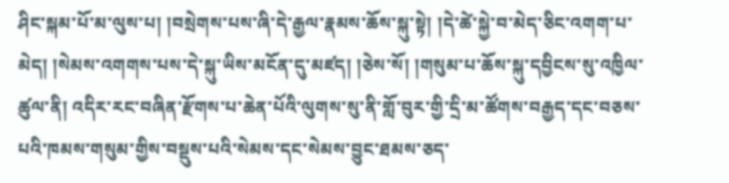ཤིང་སྐམ་པོ་མ་ལུས་པ། །བསྲེགས་པས་ཞི་དེ་རྒྱལ་རྣམས་ཆོས་སྐུ་སྟེ། །དེ་ཚེ་སྐྱེ་བ་མེད་ཅིང་འགག་པ་མེད། །སེམས་འགགས་པས་དེ་སྐུ་ཡིས་མངོན་དུ་མཛད། །ཅེས་སོ། །གསུམ་པ་ཆོས་སྐུ་དབྱིངས་སུ་འཁྱིལ་ཚུལ་ནི། འདིར་རང་བཞིན་རྫོགས་པ་ཆེན་པོའི་ལུགས་སུ་ནི་གློ་བུར་གྱི་དྲི་མ་ཚོགས་བརྒྱད་དང་བཅས་པའི་ཁམས་གསུམ་གྱིས་བསྡུས་པའི་སེམས་དང་སེམས་བྱུང་ཐམས་ཅད་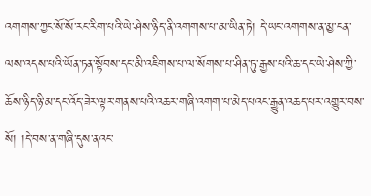འགགས་ཀྱང་སོ་སོ་རང་རིག་པའི་ཡེ་ཤེས་ཉིད་ནི་འགགས་པ་མ་ཡིན་ཏེ། དེ་ཡང་འགགས་ན་མྱ་ངན་ལས་འདས་པའི་ཡོན་ཏན་སྟོབས་དང་མི་འཇིགས་པ་ལ་སོགས་པ་ཤིན་ཏུ་རྒྱས་པའི་ཆ་དང་ཡེ་ཤེས་ཀྱི་ཆོས་ཉིད་ཉི་མ་དང་འོད་ཟེར་ལྟར་གནས་པའི་འཆར་གཞི་འགག་པ་མེད་པའང་རྒྱུན་འཆད་པར་འགྱུར་བས་སོ། །དེ་བས་ན་གཞི་དུས་ནའང་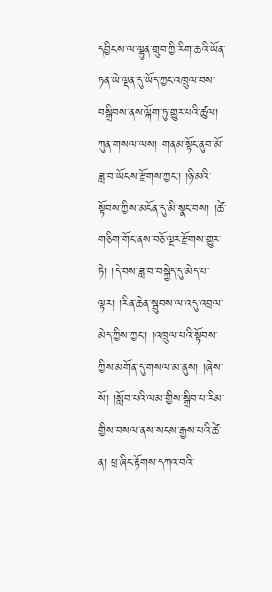དབྱིངས་ལ་ལྷུན་གྲུབ་ཀྱི་རིག་ཆའི་ཡོན་ཏན་ཡེ་ལྡན་དུ་ཡོད་ཀྱང་འཁྲུལ་བས་བསྒྲིབས་ནས་ལྐོག་ཏུ་གྱུར་པའི་ཚུལ། ཀུན་གསལ་ལས། གནམ་སྟོང་ནུབ་མོ་ཟླ་བ་ཡོངས་རྫོགས་ཀྱང་། །ཉི་མའི་སྟོབས་ཀྱིས་མངོན་དུ་མི་སྣང་བས། །ཚེ་གཅིག་གོང་ནས་བཅོ་ལྔར་རྫོགས་གྱུར་ཏེ། །དེ་བས་ཟླ་བ་བསྐྱེད་དུ་མེད་པ་ལྟར། །རིན་ཆེན་སྦུབས་ལ་འདུ་འབྲལ་མེད་ཀྱིས་ཀྱང་། །འཁྲུལ་པའི་སྟོབས་ཀྱིས་མགོན་དུ་གསལ་མ་ནུས། །ཞེས་སོ། །སློབ་པའི་ལམ་གྱིས་སྒྲིབ་པ་རིམ་གྱིས་བསལ་ནས་སངས་རྒྱས་པའི་ཚེ་ན། ཕྲ་ཞིང་རྟོགས་དཀའ་བའི་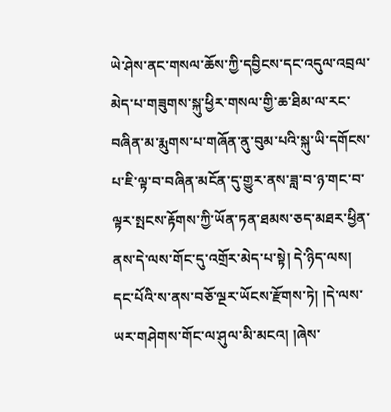ཡེ་ཤེས་ནང་གསལ་ཆོས་ཀྱི་དབྱིངས་དང་འདུལ་འབྲལ་མེད་པ་གཟུགས་སྐུ་ཕྱིར་གསལ་གྱི་ཆ་ཐིམ་ལ་རང་བཞིན་མ་རྨུགས་པ་གཞོན་ནུ་བུམ་པའི་སྐུ་ཡི་དགོངས་པ་ཇི་ལྟ་བ་བཞིན་མངོན་དུ་གྱུར་ནས་ཟླ་བ་ཉ་གང་བ་ལྟར་སྤངས་རྟོགས་ཀྱི་ཡོན་ཏན་ཐམས་ཅད་མཐར་ཕྱིན་ནས་དེ་ལས་གོང་དུ་འགྲོར་མེད་པ་སྟེ། དེ་ཉིད་ལས། དང་པོའི་ས་ནས་བཅོ་ལྔར་ཡོངས་རྫོགས་ཏེ། །དེ་ལས་ཡར་གཤེགས་གོང་ལ་ཤུལ་མི་མངའ། །ཞེས་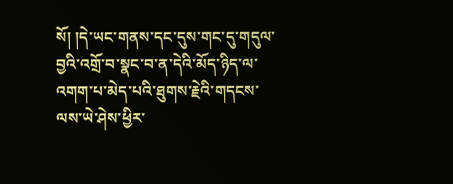སོ། །དེ་ཡང་གནས་དང་དུས་གང་དུ་གདུལ་བྱའི་འགྲོ་བ་སྣང་བ་ན་དེའི་མོད་ཉིད་ལ་འགག་པ་མེད་པའི་ཐུགས་རྗེའི་གདངས་ལས་ཡེ་ཤེས་ཕྱིར་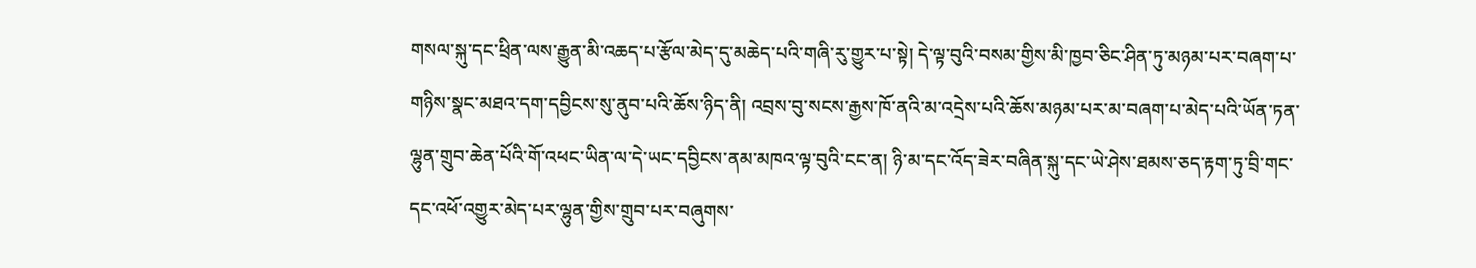གསལ་སྐུ་དང་ཕྲིན་ལས་རྒྱུན་མི་འཆད་པ་རྩོལ་མེད་དུ་མཆེད་པའི་གཞི་རུ་གྱུར་པ་སྟེ། དེ་ལྟ་བུའི་བསམ་གྱིས་མི་ཁྱབ་ཅིང་ཤིན་ཏུ་མཉམ་པར་བཞག་པ་གཉིས་སྣང་མཐའ་དག་དབྱིངས་སུ་ནུབ་པའི་ཆོས་ཉིད་ནི། འབྲས་བུ་སངས་རྒྱས་ཁོ་ནའི་མ་འདྲེས་པའི་ཆོས་མཉམ་པར་མ་བཞག་པ་མེད་པའི་ཡོན་ཏན་ལྷུན་གྲུབ་ཆེན་པོའི་གོ་འཕང་ཡིན་ལ་དེ་ཡང་དབྱིངས་ནམ་མཁའ་ལྟ་བུའི་ངང་ན། ཉི་མ་དང་འོད་ཟེར་བཞིན་སྐུ་དང་ཡེ་ཤེས་ཐམས་ཅད་རྟག་ཏུ་བྲི་གང་དང་འཕོ་འགྱུར་མེད་པར་ལྷུན་གྱིས་གྲུབ་པར་བཞུགས་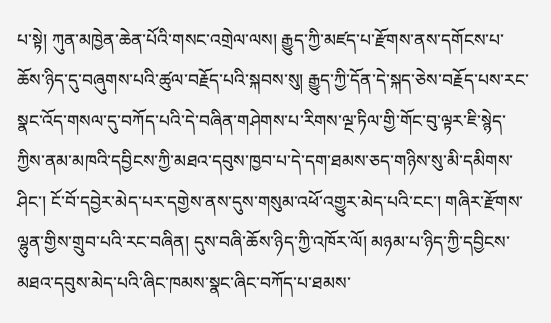པ་སྟེ། ཀུན་མཁྱེན་ཆེན་པོའི་གསང་འགྲེལ་ལས། རྒྱུད་ཀྱི་མཛད་པ་རྫོགས་ནས་དགོངས་པ་ཆོས་ཉིད་དུ་བཞུགས་པའི་ཚུལ་བརྗོད་པའི་སྐབས་སུ། རྒྱུད་ཀྱི་དོན་དེ་སྐད་ཅེས་བརྗོད་པས་རང་སྣང་འོད་གསལ་དུ་བཀོད་པའི་དེ་བཞིན་གཤེགས་པ་རིགས་ལྔ་ཏིལ་གྱི་གོང་བུ་ལྟར་ཇི་སྙེད་ཀྱིས་ནམ་མཁའི་དབྱིངས་ཀྱི་མཐའ་དབུས་ཁྱབ་པ་དེ་དག་ཐམས་ཅད་གཉིས་སུ་མི་དམིགས་ཤིང་། ངོ་བོ་དབྱེར་མེད་པར་དགྱེས་ནས་དུས་གསུམ་འཕོ་འགྱུར་མེད་པའི་ངང་། གཞིར་རྫོགས་ལྷུན་གྱིས་གྲུབ་པའི་རང་བཞིན། དུས་བཞི་ཆོས་ཉིད་ཀྱི་འཁོར་ལོ། མཉམ་པ་ཉིད་ཀྱི་དབྱིངས་མཐའ་དབུས་མེད་པའི་ཞིང་ཁམས་སྣང་ཞིང་བཀོད་པ་ཐམས་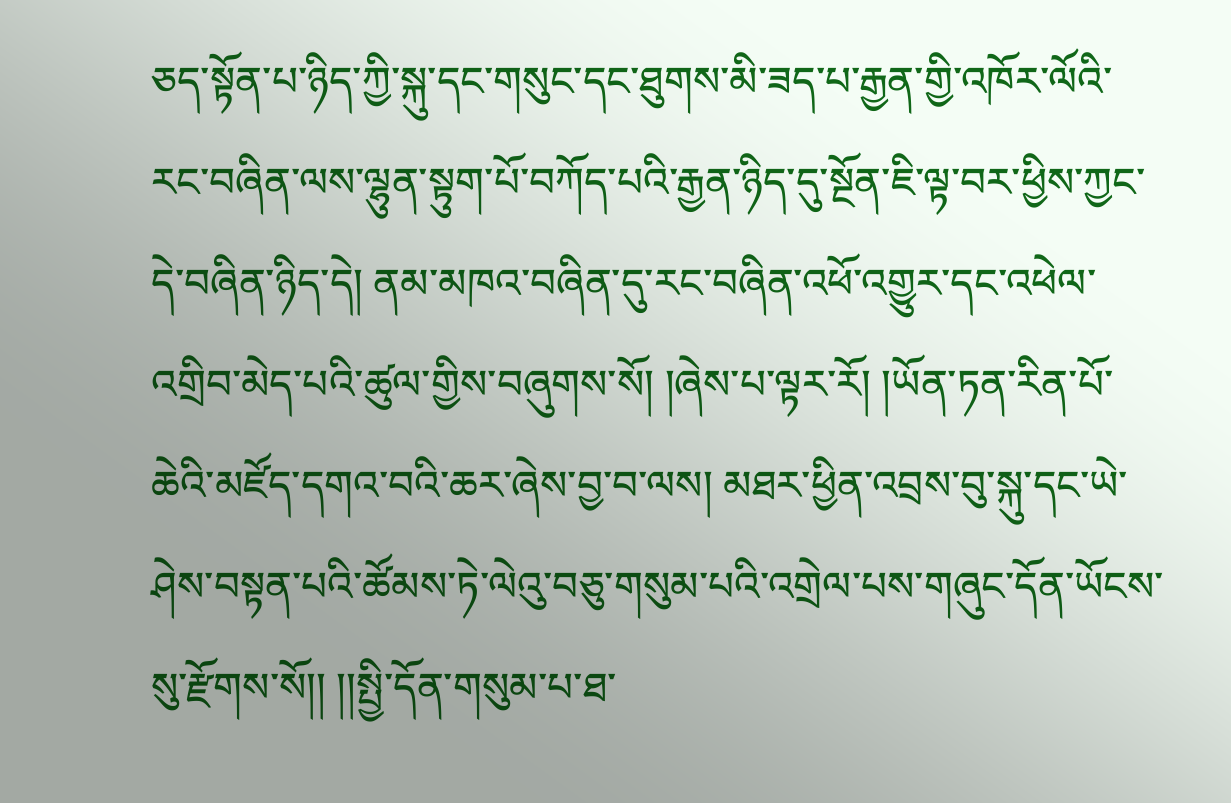ཅད་སྟོན་པ་ཉིད་ཀྱི་སྐུ་དང་གསུང་དང་ཐུགས་མི་ཟད་པ་རྒྱན་གྱི་འཁོར་ལོའི་རང་བཞིན་ལས་ལྷུན་སྟུག་པོ་བཀོད་པའི་རྒྱན་ཉིད་དུ་སྔོན་ཇི་ལྟ་བར་ཕྱིས་ཀྱང་དེ་བཞིན་ཉིད་དེ། ནམ་མཁའ་བཞིན་དུ་རང་བཞིན་འཕོ་འགྱུར་དང་འཕེལ་འགྲིབ་མེད་པའི་ཚུལ་གྱིས་བཞུགས་སོ། །ཞེས་པ་ལྟར་རོ། །ཡོན་ཏན་རིན་པོ་ཆེའི་མཛོད་དགའ་བའི་ཆར་ཞེས་བྱ་བ་ལས། མཐར་ཕྱིན་འབྲས་བུ་སྐུ་དང་ཡེ་ཤེས་བསྟན་པའི་ཚོམས་ཏེ་ལེའུ་བཅུ་གསུམ་པའི་འགྲེལ་པས་གཞུང་དོན་ཡོངས་སུ་རྫོགས་སོ།། །།སྤྱི་དོན་གསུམ་པ་ཐ་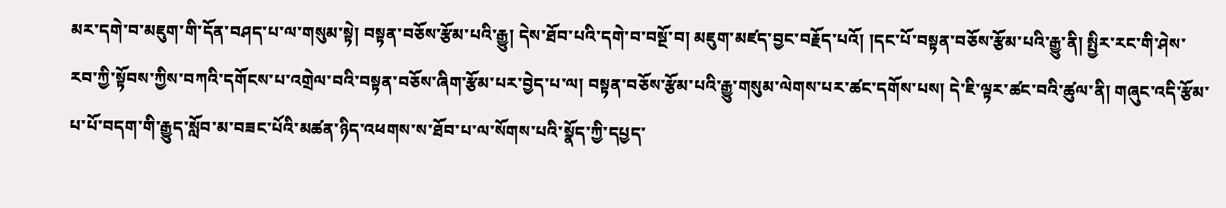མར་དགེ་བ་མཇུག་གི་དོན་བཤད་པ་ལ་གསུམ་སྟེ། བསྟན་བཅོས་རྩོམ་པའི་རྒྱུ། དེས་ཐོབ་པའི་དགེ་བ་བསྔོ་བ། མཇུག་མཛད་བྱང་བརྗོད་པའོ། །དང་པོ་བསྟན་བཅོས་རྩོམ་པའི་རྒྱུ་ནི། སྤྱིར་རང་གི་ཤེས་རབ་ཀྱི་སྟོབས་ཀྱིས་བཀའི་དགོངས་པ་འགྲེལ་བའི་བསྟན་བཅོས་ཞིག་རྩོམ་པར་བྱེད་པ་ལ། བསྟན་བཅོས་རྩོམ་པའི་རྒྱུ་གསུམ་ལེགས་པར་ཚང་དགོས་པས། དེ་ཇི་ལྟར་ཚང་བའི་ཚུལ་ནི། གཞུང་འདི་རྩོམ་པ་པོ་བདག་གི་རྒྱུད་སློབ་མ་བཟང་པོའི་མཚན་ཉིད་འཕགས་ས་ཐོབ་པ་ལ་སོགས་པའི་སྣོད་ཀྱི་དཔྱད་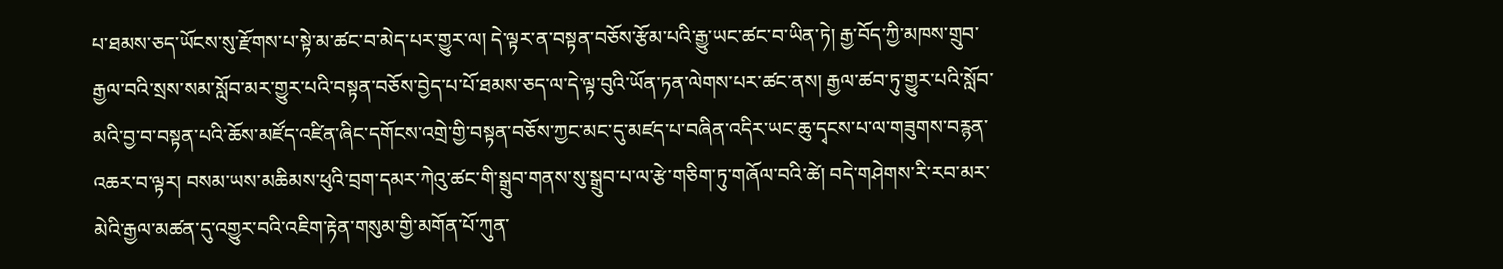པ་ཐམས་ཅད་ཡོངས་སུ་རྫོགས་པ་སྟེ་མ་ཚང་བ་མེད་པར་གྱུར་ལ། དེ་ལྟར་ན་བསྟན་བཅོས་རྩོམ་པའི་རྒྱུ་ཡང་ཚང་བ་ཡིན་ཏེ། རྒྱ་བོད་ཀྱི་མཁས་གྲུབ་རྒྱལ་བའི་སྲས་སམ་སློབ་མར་གྱུར་པའི་བསྟན་བཅོས་བྱེད་པ་པོ་ཐམས་ཅད་ལ་དེ་ལྟ་བུའི་ཡོན་ཏན་ལེགས་པར་ཚང་ནས། རྒྱལ་ཚབ་ཏུ་གྱུར་པའི་སློབ་མའི་བྱ་བ་བསྟན་པའི་ཆོས་མཛོད་འཛིན་ཞིང་དགོངས་འགྲེ་གྱི་བསྟན་བཅོས་ཀྱང་མང་དུ་མཛད་པ་བཞིན་འདིར་ཡང་ཆུ་དྭངས་པ་ལ་གཟུགས་བརྙན་འཆར་བ་ལྟར། བསམ་ཡས་མཆིམས་ཕུའི་བྲག་དམར་ཀེའུ་ཚང་གི་སྒྲུབ་གནས་སུ་སྒྲུབ་པ་ལ་རྩེ་གཅིག་ཏུ་གཞོལ་བའི་ཚེ། བདེ་གཤེགས་རི་རབ་མར་མེའི་རྒྱལ་མཚན་དུ་འགྱུར་བའི་འཇིག་རྟེན་གསུམ་གྱི་མགོན་པོ་ཀུན་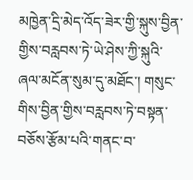མཁྱེན་དྲི་མེད་འོད་ཟེར་གྱི་སྐུས་བྱིན་གྱིས་བརླབས་ཏེ་ཡེ་ཤེས་ཀྱི་སྐུའི་ཞལ་མངོན་སུམ་དུ་མཐོང་། གསུང་གིས་བྱིན་གྱིས་བརླབས་ཏེ་བསྟན་བཅོས་རྩོམ་པའི་གནང་བ་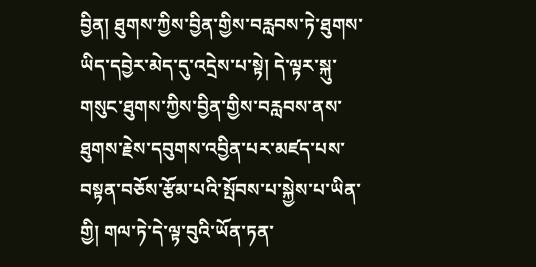བྱིན། ཐུགས་ཀྱིས་བྱིན་གྱིས་བརླབས་ཏེ་ཐུགས་ཡིད་དབྱེར་མེད་དུ་འདྲེས་པ་སྟེ། དེ་ལྟར་སྐུ་གསུང་ཐུགས་ཀྱིས་བྱིན་གྱིས་བརླབས་ནས་ཐུགས་རྗེས་དབུགས་འབྱིན་པར་མཛད་པས་བསྟན་བཅོས་རྩོམ་པའི་སྤོབས་པ་སྐྱེས་པ་ཡིན་གྱི། གལ་ཏེ་དེ་ལྟ་བུའི་ཡོན་ཏན་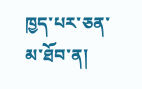ཁྱད་པར་ཅན་མ་ཐོབ་ན།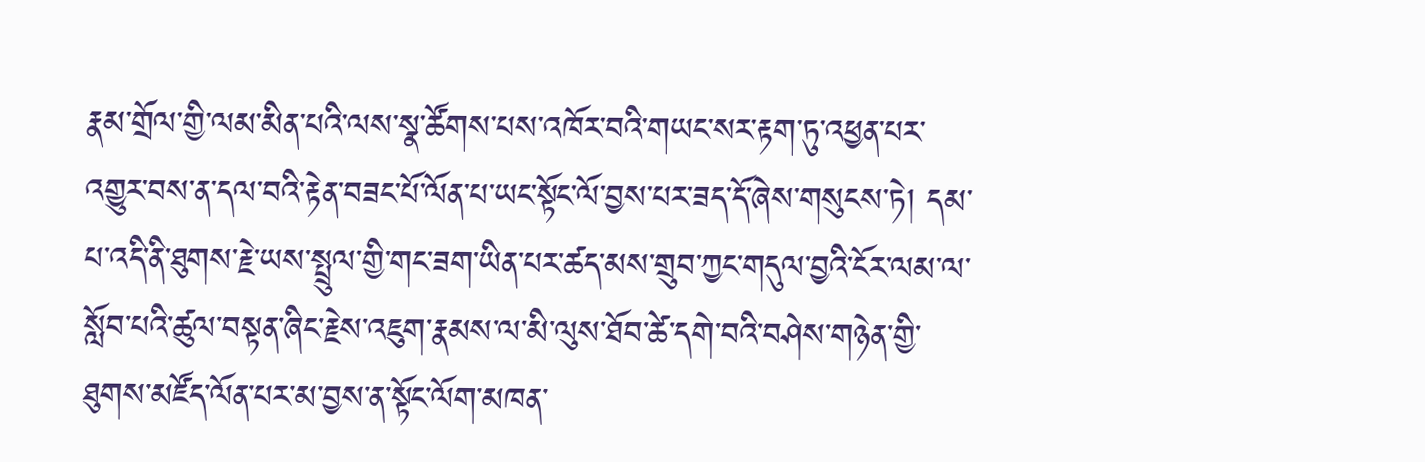རྣམ་གྲོལ་གྱི་ལམ་མིན་པའི་ལས་སྣ་ཚོགས་པས་འཁོར་བའི་གཡང་སར་རྟག་ཏུ་འཕྱན་པར་འགྱུར་བས་ན་དལ་བའི་རྟེན་བཟང་པོ་ལོན་པ་ཡང་སྟོང་ལོ་བྱས་པར་ཟད་དོ་ཞེས་གསུངས་ཏེ། དམ་པ་འདི་ནི་ཐུགས་རྗེ་ཡས་སྤྲུལ་གྱི་གང་ཟག་ཡིན་པར་ཚད་མས་གྲུབ་ཀྱང་གདུལ་བྱའི་ངོར་ལམ་ལ་སློབ་པའི་ཚུལ་བསྟན་ཞིང་རྗེས་འཇུག་རྣམས་ལ་མི་ལུས་ཐོབ་ཚེ་དགེ་བའི་བཤེས་གཉེན་གྱི་ཐུགས་མཛོད་ལོན་པར་མ་བྱས་ན་སྟོང་ལོག་མཁན་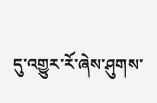དུ་འགྱུར་རོ་ཞེས་ཤུགས་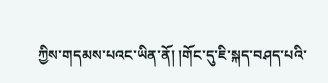ཀྱིས་གདམས་པའང་ཡིན་ནོ། །གོང་དུ་ཇི་སྐད་བཤད་པའི་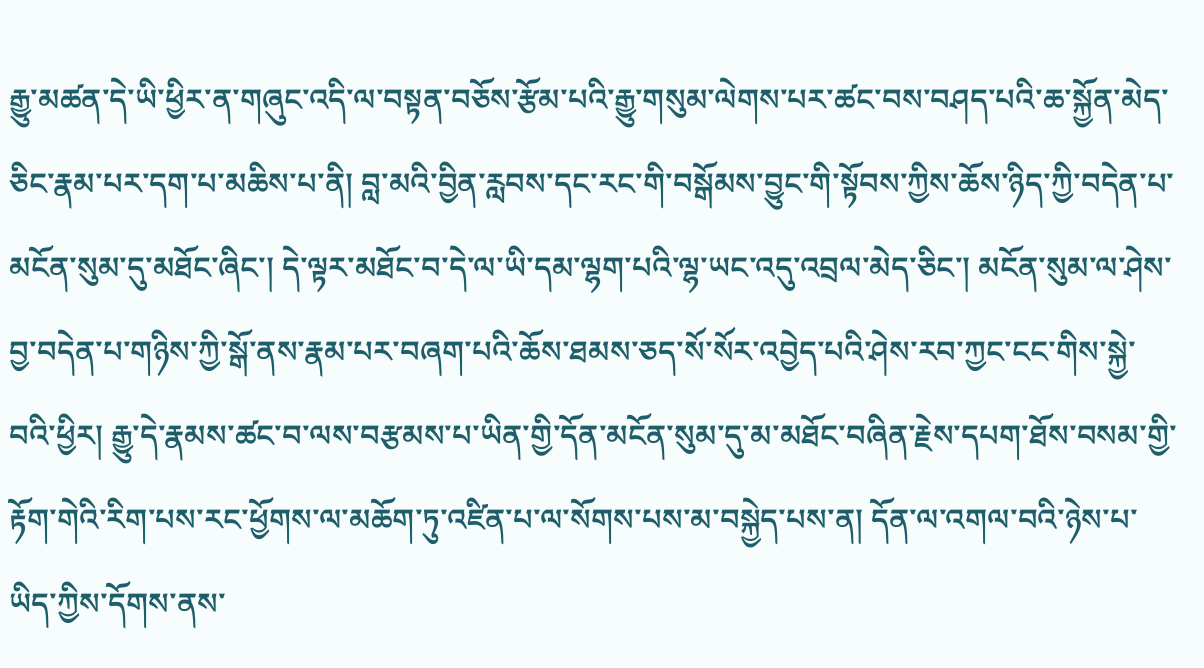རྒྱུ་མཚན་དེ་ཡི་ཕྱིར་ན་གཞུང་འདི་ལ་བསྟན་བཅོས་རྩོམ་པའི་རྒྱུ་གསུམ་ལེགས་པར་ཚང་བས་བཤད་པའི་ཆ་སྐྱོན་མེད་ཅིང་རྣམ་པར་དག་པ་མཆིས་པ་ནི། བླ་མའི་བྱིན་རླབས་དང་རང་གི་བསྒོམས་བྱུང་གི་སྟོབས་ཀྱིས་ཆོས་ཉིད་ཀྱི་བདེན་པ་མངོན་སུམ་དུ་མཐོང་ཞིང་། དེ་ལྟར་མཐོང་བ་དེ་ལ་ཡི་དམ་ལྷག་པའི་ལྷ་ཡང་འདུ་འབྲལ་མེད་ཅིང་། མངོན་སུམ་ལ་ཤེས་བྱ་བདེན་པ་གཉིས་ཀྱི་སྒོ་ནས་རྣམ་པར་བཞག་པའི་ཆོས་ཐམས་ཅད་སོ་སོར་འབྱེད་པའི་ཤེས་རབ་ཀྱང་ངང་གིས་སྐྱེ་བའི་ཕྱིར། རྒྱུ་དེ་རྣམས་ཚང་བ་ལས་བརྩམས་པ་ཡིན་གྱི་དོན་མངོན་སུམ་དུ་མ་མཐོང་བཞིན་རྗེས་དཔག་ཐོས་བསམ་གྱི་རྟོག་གེའི་རིག་པས་རང་ཕྱོགས་ལ་མཆོག་ཏུ་འཛིན་པ་ལ་སོགས་པས་མ་བསྐྱེད་པས་ན། དོན་ལ་འགལ་བའི་ཉེས་པ་ཡིད་ཀྱིས་དོགས་ནས་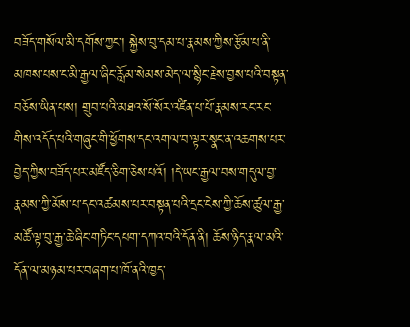བཟོད་གསོལ་མི་དགོས་ཀྱང་། སྐྱེས་བུ་དམ་པ་རྣམས་ཀྱིས་རྩོམ་པ་ནི་མཁས་པས་ང་མི་རྒྱལ་ཞིང་རློམ་སེམས་མེད་ལ་སྙིང་རྗེས་བྱས་པའི་བསྟན་བཅོས་ཡིན་པས། གྲུབ་པའི་མཐའ་སོ་སོར་འཛིན་པ་པོ་རྣམས་རང་རང་གིས་འདོད་པའི་གཞུང་གི་ཕྱོགས་དང་འགལ་བ་ལྟར་སྣང་ན་འཆགས་པར་བྱེད་ཀྱིས་བཟོད་པར་མཛོད་ཅིག་ཅེས་པའོ། །དེ་ཡང་རྒྱལ་བས་གདུལ་བྱ་རྣམས་ཀྱི་མོས་པ་དང་འཚམས་པར་བསྟན་པའི་དྲང་ངེས་ཀྱི་ཆོས་ཚུལ་རྒྱ་མཚོ་ལྟ་བུ་རྒྱ་ཆེ་ཞིང་གཏིང་དཔག་དཀའ་བའི་དོན་ནི། ཆོས་ཉིད་རྣལ་མའི་དོན་ལ་མཉམ་པར་བཞག་པ་ཁོ་ནའི་ཁྱད་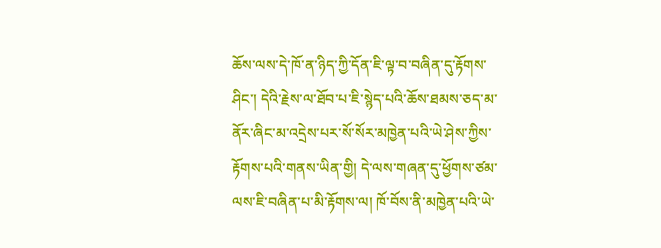ཆོས་ལས་དེ་ཁོ་ན་ཉིད་ཀྱི་དོན་ཇི་ལྟ་བ་བཞིན་དུ་རྟོགས་ཤིང་། དེའི་རྗེས་ལ་ཐོབ་པ་ཇི་སྙེད་པའི་ཆོས་ཐམས་ཅད་མ་ནོར་ཞིང་མ་འདྲེས་པར་སོ་སོར་མཁྱེན་པའི་ཡེ་ཤེས་ཀྱིས་རྟོགས་པའི་གནས་ཡིན་གྱི། དེ་ལས་གཞན་དུ་ཕྱོགས་ཙམ་ལས་ཇི་བཞིན་པ་མི་རྟོགས་ལ། ཁོ་བོས་ནི་མཁྱེན་པའི་ཡེ་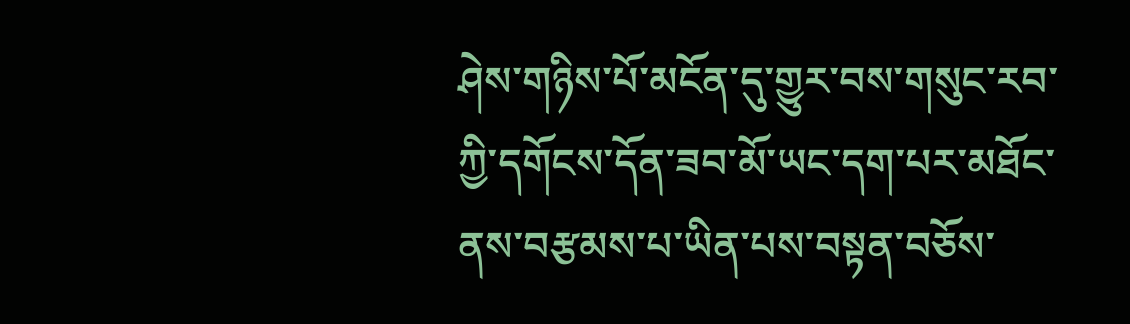ཤེས་གཉིས་པོ་མངོན་དུ་གྱུར་བས་གསུང་རབ་ཀྱི་དགོངས་དོན་ཟབ་མོ་ཡང་དག་པར་མཐོང་ནས་བརྩམས་པ་ཡིན་པས་བསྟན་བཅོས་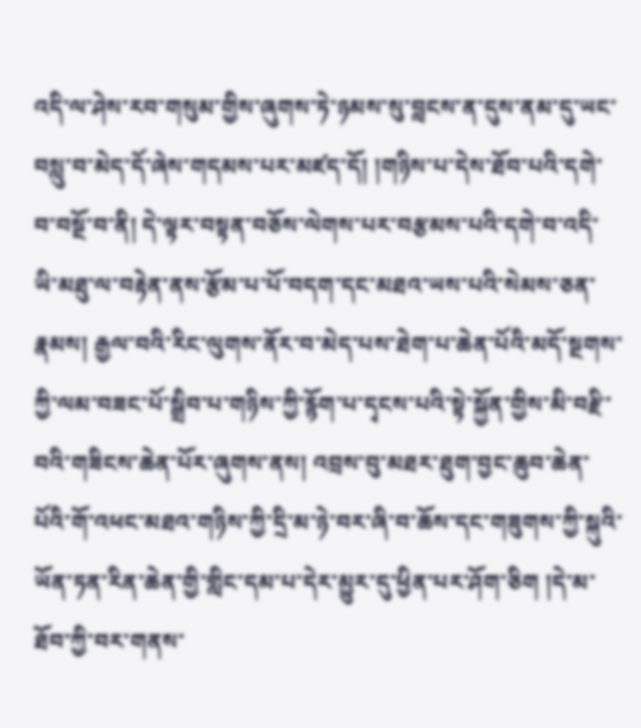འདི་ལ་ཤེས་རབ་གསུམ་གྱིས་ཞུགས་ཏེ་ཉམས་སུ་བླངས་ན་དུས་ནམ་དུ་ཡང་བསླུ་བ་མེད་དོ་ཞེས་གདམས་པར་མཛད་དོ། །གཉིས་པ་དེས་ཐོབ་པའི་དགེ་བ་བསྔོ་བ་ནི། དེ་ལྟར་བསྟན་བཅོས་ལེགས་པར་བརྩམས་པའི་དགེ་བ་འདི་ཡི་མཐུ་ལ་བརྟེན་ནས་རྩོམ་པ་པོ་བདག་དང་མཐའ་ཡས་པའི་སེམས་ཅན་རྣམས། རྒྱལ་བའི་རིང་ལུགས་ནོར་བ་མེད་པས་ཐེག་པ་ཆེན་པོའི་མདོ་སྔགས་ཀྱི་ལམ་བཟང་པོ་སྒྲིབ་པ་གཉིས་ཀྱི་རྙོག་པ་དྭངས་པའི་སྟེ་སྐྱོན་གྱིས་མི་བརྫི་བའི་གཟིངས་ཆེན་པོར་ཞུགས་ནས། འབྲས་བུ་མཐར་ཐུག་བྱང་ཆུབ་ཆེན་པོའི་གོ་འཕང་མཐའ་གཉིས་ཀྱི་དྲི་མ་ཉེ་བར་ཞི་བ་ཆོས་དང་གཟུགས་ཀྱི་སྐུའི་ཡོན་ཏན་རིན་ཆེན་གྱི་གླིང་དམ་པ་དེར་མྱུར་དུ་ཕྱིན་པར་ཤོག་ཅིག །དེ་མ་ཐོབ་ཀྱི་བར་གནས་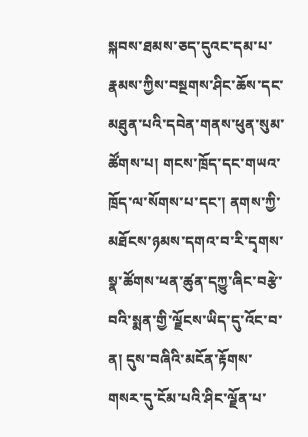སྐབས་ཐམས་ཅད་དུའང་དམ་པ་རྣམས་ཀྱིས་བསྔགས་ཤིང་ཆོས་དང་མཐུན་པའི་དབེན་གནས་ཕུན་སུམ་ཚོགས་པ། གངས་ཁྲོད་དང་གཡའ་ཁྲོད་ལ་སོགས་པ་དང་། ནགས་ཀྱི་མཐོངས་ཉམས་དགའ་བ་རི་དྭགས་སྣ་ཚོགས་ཕན་ཚུན་དཀྱུ་ཞིང་བརྩེ་བའི་སྨན་གྱི་ལྗོངས་ཡིད་དུ་འོང་བ་ན། དུས་བཞིའི་མངོན་རྟོགས་གསར་དུ་ངོམ་པའི་ཤིང་ལྗོན་པ་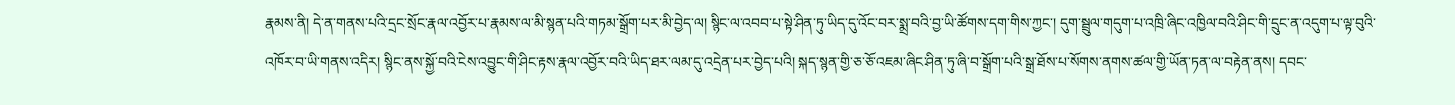རྣམས་ནི། དེ་ན་གནས་པའི་དྲང་སྲོང་རྣལ་འབྱོར་པ་རྣམས་ལ་མི་སྙན་པའི་གཏམ་སྒྲོག་པར་མི་བྱེད་ལ། སྙིང་ལ་འབབ་པ་སྟེ་ཤིན་ཏུ་ཡིད་དུ་འོང་བར་སྨྲ་བའི་བྱ་ཡི་ཚོགས་དག་གིས་ཀྱང་། དུག་སྦྲུལ་གདུག་པ་འཁྲི་ཞིང་འཁྱིལ་བའི་ཤིང་གི་དྲུང་ན་འདུག་པ་ལྟ་བུའི་འཁོར་བ་ཡི་གནས་འདིར། སྙིང་ནས་སྐྱོ་བའི་ངེས་འབྱུང་གི་ཤིང་རྟས་རྣལ་འབྱོར་བའི་ཡིད་ཐར་ལམ་དུ་འདྲེན་པར་བྱེད་པའི། སྐད་སྙན་གྱི་ཅ་ཅོ་འཇམ་ཞིང་ཤིན་ཏུ་ཞི་བ་སྒྲོག་པའི་སྒྲ་ཐོས་པ་སོགས་ནགས་ཚལ་གྱི་ཡོན་ཏན་ལ་བརྟེན་ནས། དབང་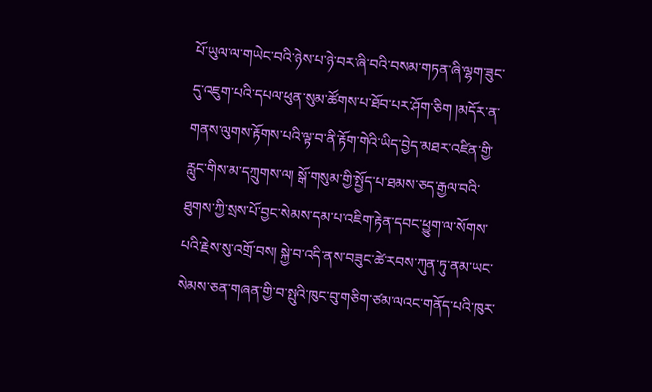པོ་ཡུལ་ལ་གཡེང་བའི་ཉེས་པ་ཉེ་བར་ཞི་བའི་བསམ་གཏན་ཞི་ལྷག་ཟུང་དུ་འཇུག་པའི་དཔལ་ཕུན་སུམ་ཚོགས་པ་ཐོབ་པར་ཤོག་ཅིག །མདོར་ན་གནས་ལུགས་རྟོགས་པའི་ལྟ་བ་ནི་རྟོག་གེའི་ཡིད་བྱེད་མཐར་འཛིན་གྱི་རླུང་གིས་མ་དཀྲུགས་ལ། སྒོ་གསུམ་གྱི་སྤྱོད་པ་ཐམས་ཅད་རྒྱལ་བའི་ཐུགས་ཀྱི་སྲས་པོ་བྱང་སེམས་དམ་པ་འཇིག་རྟེན་དབང་ཕྱུག་ལ་སོགས་པའི་རྗེས་སུ་འགྲོ་བས། སྐྱེ་བ་འདི་ནས་བཟུང་ཚེ་རབས་ཀུན་ཏུ་ནམ་ཡང་སེམས་ཅན་གཞན་གྱི་བ་སྤུའི་ཁུང་བུ་གཅིག་ཙམ་ལའང་གནོད་པའི་ཁུར་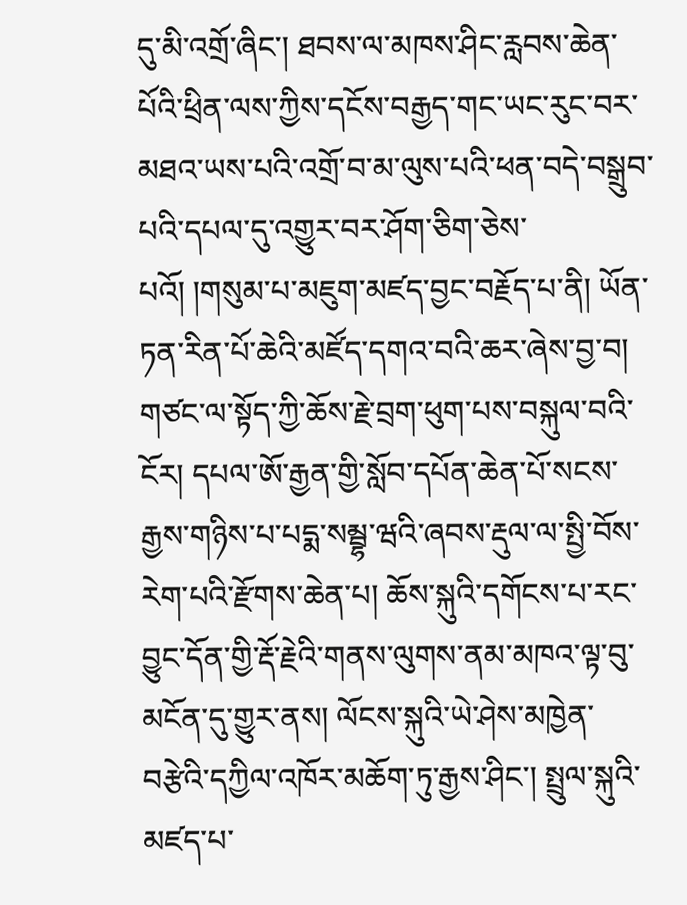དུ་མི་འགྲོ་ཞིང་། ཐབས་ལ་མཁས་ཤིང་རླབས་ཆེན་པོའི་ཕྲིན་ལས་ཀྱིས་དངོས་བརྒྱད་གང་ཡང་རུང་བར་མཐའ་ཡས་པའི་འགྲོ་བ་མ་ལུས་པའི་ཕན་བདེ་བསྒྲུབ་པའི་དཔལ་དུ་འགྱུར་བར་ཤོག་ཅིག་ཅེས་པའོ། །གསུམ་པ་མཇུག་མཛད་བྱང་བརྗོད་པ་ནི། ཡོན་ཏན་རིན་པོ་ཆེའི་མཛོད་དགའ་བའི་ཆར་ཞེས་བྱ་བ། གཙང་ལ་སྟོད་ཀྱི་ཆོས་རྗེ་བྲག་ཕུག་པས་བསྐུལ་བའི་ངོར། དཔལ་ཨོ་རྒྱན་གྱི་སློབ་དཔོན་ཆེན་པོ་སངས་རྒྱས་གཉིས་པ་པདྨ་སམྦྷ་ཝའི་ཞབས་རྡུལ་ལ་སྤྱི་བོས་རེག་པའི་རྫོགས་ཆེན་པ། ཆོས་སྐུའི་དགོངས་པ་རང་བྱུང་དོན་གྱི་རྡོ་རྗེའི་གནས་ལུགས་ནམ་མཁའ་ལྟ་བུ་མངོན་དུ་གྱུར་ནས། ལོངས་སྐུའི་ཡེ་ཤེས་མཁྱེན་བརྩེའི་དཀྱིལ་འཁོར་མཆོག་ཏུ་རྒྱས་ཤིང་། སྤྲུལ་སྐུའི་མཛད་པ་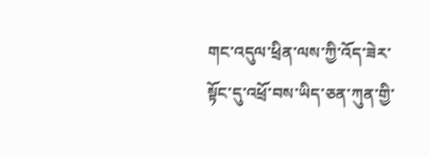གང་འདུལ་ཕྲིན་ལས་ཀྱི་འོད་ཟེར་སྟོང་དུ་འཕྲོ་བས་ཡིད་ཅན་ཀུན་གྱི་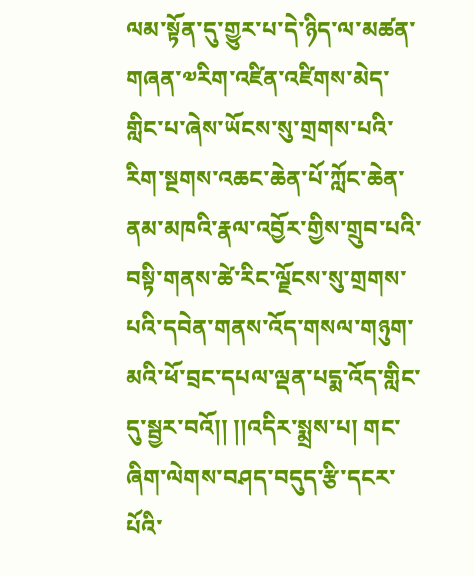ལམ་སྟོན་དུ་གྱུར་པ་དེ་ཉིད་ལ་མཚན་གཞན་༧རིག་འཛིན་འཛིགས་མེད་གླིང་པ་ཞེས་ཡོངས་སུ་གྲགས་པའི་རིག་སྔགས་འཆང་ཆེན་པོ་ཀློང་ཆེན་ནམ་མཁའི་རྣལ་འབྱོར་གྱིས་གྲུབ་པའི་བསྟི་གནས་ཚེ་རིང་ལྗོངས་སུ་གྲགས་པའི་དབེན་གནས་འོད་གསལ་གཉུག་མའི་ཕོ་བྲང་དཔལ་ལྡན་པདྨ་འོད་གླིང་དུ་སྦྱར་བའོ།། །།འདིར་སྨྲས་པ། གང་ཞིག་ལེགས་བཤད་བདུད་རྩི་དངར་པོའི་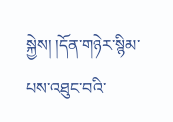སྐྱེས། །དོན་གཉེར་སྙིམ་པས་འཐུང་བའི་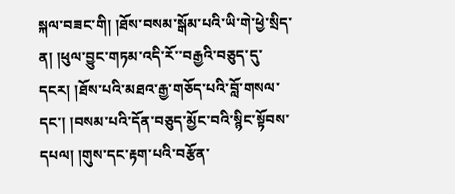སྐལ་བཟང་གི། །ཐོས་བསམ་སྒོམ་པའི་ཡི་གེ་ཕྱེ་སྲིད་ན། །ཕུལ་བྱུང་གཏམ་འདི་རོ་་བརྒྱའི་བཅུད་དུ་དངར། །ཐོས་པའི་མཐའ་རྒྱ་གཅོད་པའི་བློ་གསལ་དང་། །བསམ་པའི་དོན་བཅུད་མྱོང་བའི་སྙིང་སྟོབས་དཔལ། །གུས་དང་རྟག་པའི་བརྩོན་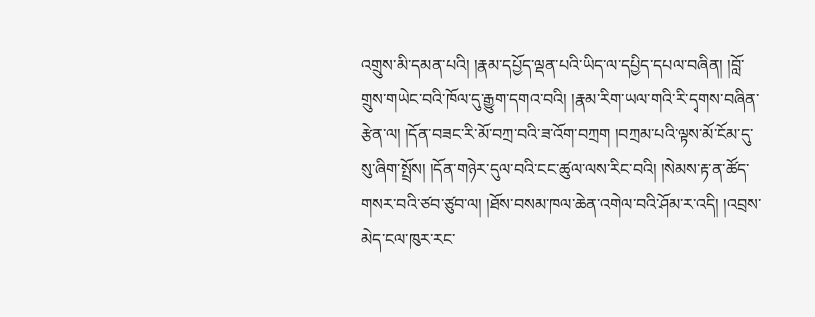འགྲུས་མི་དམན་པའི། །རྣམ་དཔྱོད་ལྡན་པའི་ཡིད་ལ་དཔྱིད་དཔལ་བཞིན། །བློ་གྲུས་གཡེང་བའི་ཁོལ་དུ་རྒྱུག་དགའ་བའི། །རྣམ་རིག་ཡལ་གའི་རི་དྭགས་བཞིན་རྩེན་ལ། །དོན་བཟང་རི་མོ་བཀྲ་བའི་ཟ་འོག་བཀྲག །བཀྲམ་པའི་ལྟས་མོ་ངོམ་དུ་སུ་ཞིག་སྤྲོས། །དོན་གཉེར་དུལ་བའི་ངང་ཚུལ་ལས་རིང་བའི། །སེམས་རྟ་ན་ཚོད་གསར་བའི་ཙབ་ཙུབ་ལ། །ཐོས་བསམ་ཁལ་ཆེན་འགེལ་བའི་ཤོམ་ར་འདི། །འབྲས་མེད་ངལ་ཁུར་རང་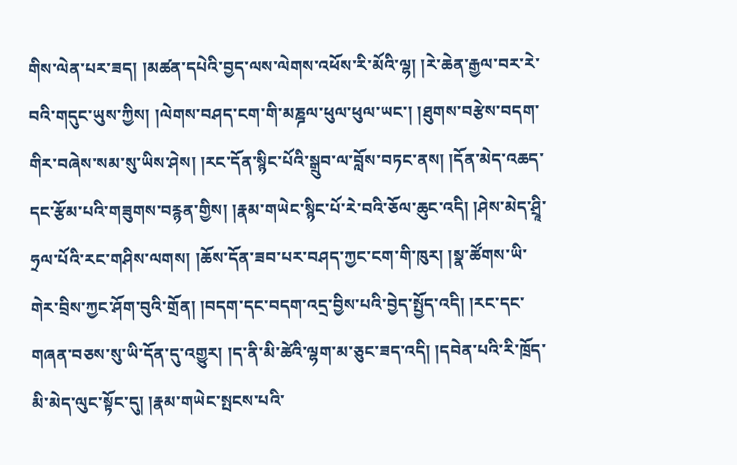གིས་ལེན་པར་ཟད། །མཚན་དཔེའི་བྱད་ལས་ལེགས་འཕོས་རི་མོའི་ལྷ། །རེ་ཆེན་རྒྱལ་བར་རེ་བའི་གདུང་ཡུས་ཀྱིས། །ལེགས་བཤད་ངག་གི་མཎྜལ་ཕུལ་ཕུལ་ཡང་། །ཐུགས་བརྩེས་བདག་གིར་བཞེས་སམ་སུ་ཡིས་ཤེས། །རང་དོན་སྙིང་པོའི་སྒྲུབ་ལ་བློས་བཏང་ནས། །དོན་མེད་འཆད་དང་རྩོམ་པའི་གཟུགས་བརྙན་གྱིས། །རྣམ་གཡེང་སྙིང་པོ་རེ་བའི་ཅོལ་ཆུང་འདི། །ཤེས་མེད་ཤྲཱི་ཧྲལ་པོའི་རང་གཤིས་ལགས། །ཆོས་དོན་ཟབ་པར་བཤད་ཀྱང་ངག་གི་ཁུར། །སྣ་ཚོགས་ཡི་གེར་བྲིས་ཀྱང་ཤོག་བུའི་གྲོན། །བདག་དང་བདག་འདྲ་བྱིས་པའི་བྱེད་སྤྱོད་འདི། །རང་དང་གཞན་བཅས་སུ་ཡི་དོན་དུ་འགྱུར། །ད་ནི་མི་ཚེའི་ལྷག་མ་ཅུང་ཟད་འདི། །དབེན་པའི་རི་ཁྲོད་མི་མེད་ལུང་སྟོང་དུ། །རྣམ་གཡེང་སྤངས་པའི་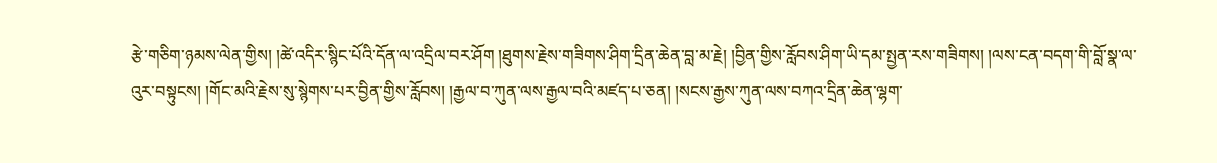རྩེ་གཅིག་ཉམས་ལེན་གྱིས། །ཚེ་འདིར་སྙིང་པོའི་དོན་ལ་འདྲིལ་བར་ཤོག །ཐུགས་རྗེས་གཟིགས་ཤིག་དྲིན་ཆེན་བླ་མ་རྗེ། །བྱིན་གྱིས་རློབས་ཤིག་ཡི་དམ་སྤྱན་རས་གཟིགས། །ལས་ངན་བདག་གི་བློ་སྣ་ལ་འུར་བསྟུངས། །གོང་མའི་རྗེས་སུ་སྙེགས་པར་བྱིན་གྱིས་རློབས། །རྒྱལ་བ་ཀུན་ལས་རྒྱལ་བའི་མཛད་པ་ཅན། །སངས་རྒྱས་ཀུན་ལས་བཀའ་དྲིན་ཆེན་ལྷག་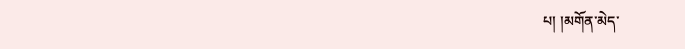པ། །མགོན་མེད་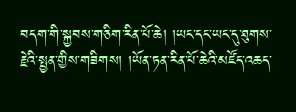བདག་གི་སྐྱབས་གཅིག་རིན་པོ་ཆེ། །ཡང་དང་ཡང་དུ་ཐུགས་རྗེའི་སྤྱན་གྱིས་གཟིགས། །ཡོན་ཏན་རིན་པོ་ཆེའི་མཛོད་འཆད་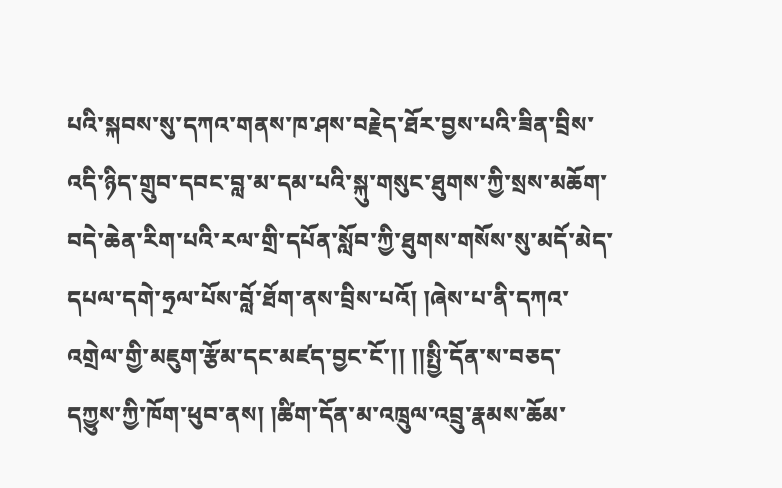པའི་སྐབས་སུ་དཀའ་གནས་ཁ་ཤས་བརྗེད་ཐོར་བྱས་པའི་ཟིན་བྲིས་འདི་ཉིད་གྲུབ་དབང་བླ་མ་དམ་པའི་སྐུ་གསུང་ཐུགས་ཀྱི་སྲས་མཆོག་བདེ་ཆེན་རིག་པའི་རལ་གྲི་དཔོན་སློབ་ཀྱི་ཐུགས་གསོས་སུ་མདོ་མེད་དཔལ་དགེ་ཧྲལ་པོས་བློ་ཐོག་ནས་བྲིས་པའོ། །ཞེས་པ་ནི་དཀའ་འགྲེལ་གྱི་མཇུག་རྩོམ་དང་མཛད་བྱང་ངོ་།། །།སྤྱི་དོན་ས་བཅད་དཀྱུས་ཀྱི་ཁོག་ཕུབ་ནས། །ཚིག་དོན་མ་འཁྲུལ་འབྲུ་རྣམས་ཆོམ་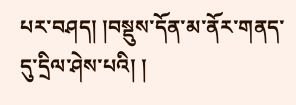པར་བཤད། །བསྡུས་དོན་མ་ནོར་གནད་དུ་དྲིལ་ཤེས་པའི། །